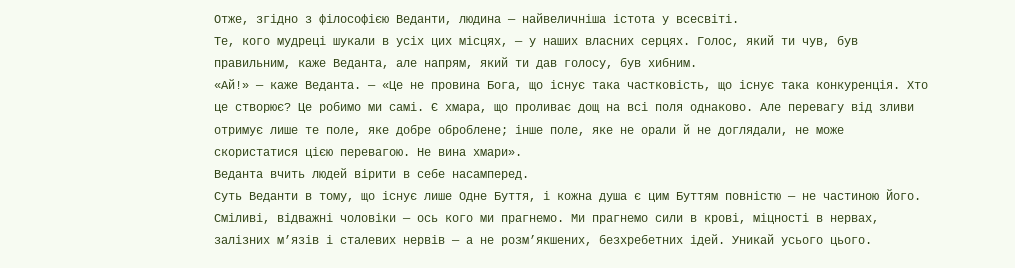Отже, згідно з філософією Веданти, людина — найвеличніша істота у всесвіті.
Те, кого мудреці шукали в усіх цих місцях, — у наших власних серцях. Голос, який ти чув, був правильним, каже Веданта, але напрям, який ти дав голосу, був хибним.
«Ай!» — каже Веданта. — «Це не провина Бога, що існує така частковість, що існує така конкуренція. Хто це створює? Це робимо ми самі. Є хмара, що проливає дощ на всі поля однаково. Але перевагу від зливи отримує лише те поле, яке добре оброблене; інше поле, яке не орали й не доглядали, не може скористатися цією перевагою. Не вина хмари».
Веданта вчить людей вірити в себе насамперед.
Суть Веданти в тому, що існує лише Одне Буття, і кожна душа є цим Буттям повністю — не частиною Його.
Сміливі, відважні чоловіки — ось кого ми прагнемо. Ми прагнемо сили в крові, міцності в нервах, залізних м’язів і сталевих нервів — а не розм’якшених, безхребетних ідей. Уникай усього цього.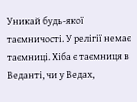Уникай будь-якої таємничості. У релігії немає таємниці. Хіба є таємниця в Веданті, чи у Ведах,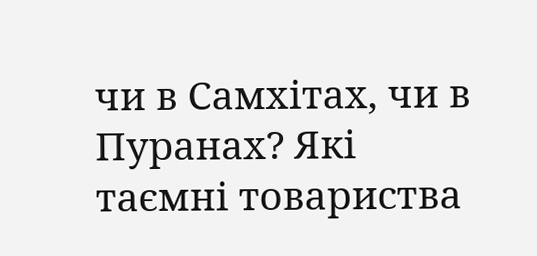чи в Самхітах, чи в Пуранах? Які таємні товариства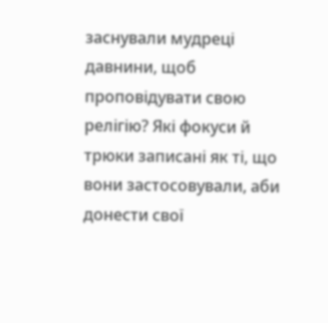заснували мудреці давнини, щоб проповідувати свою релігію? Які фокуси й трюки записані як ті, що вони застосовували, аби донести свої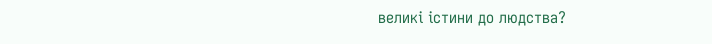великі істини до людства?